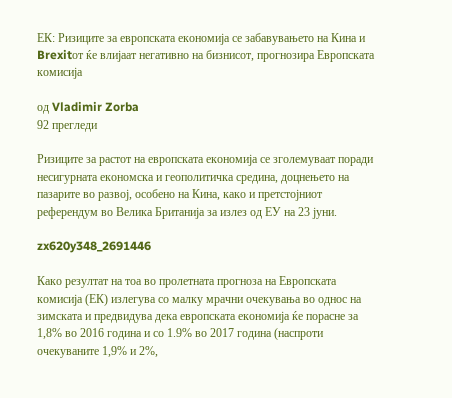ЕК: Ризиците за европската економија се забавувањето на Кина и Brexitот ќе влијаат негативно на бизнисот, прогнозира Европската комисија

од Vladimir Zorba
92 прегледи

Ризиците за растот на европската економија се зголемуваат поради несигурната економска и геополитичка средина, доцнењето на пазарите во развој, особено на Кина, како и претстојниот референдум во Велика Британија за излез од ЕУ на 23 јуни.

zx620y348_2691446

Како резултат на тоа во пролетната прогноза на Европската комисија (ЕК) излегува со малку мрачни очекувања во однос на зимската и предвидува дека европската економија ќе порасне за 1,8% во 2016 година и со 1.9% во 2017 година (наспроти очекуваните 1,9% и 2%,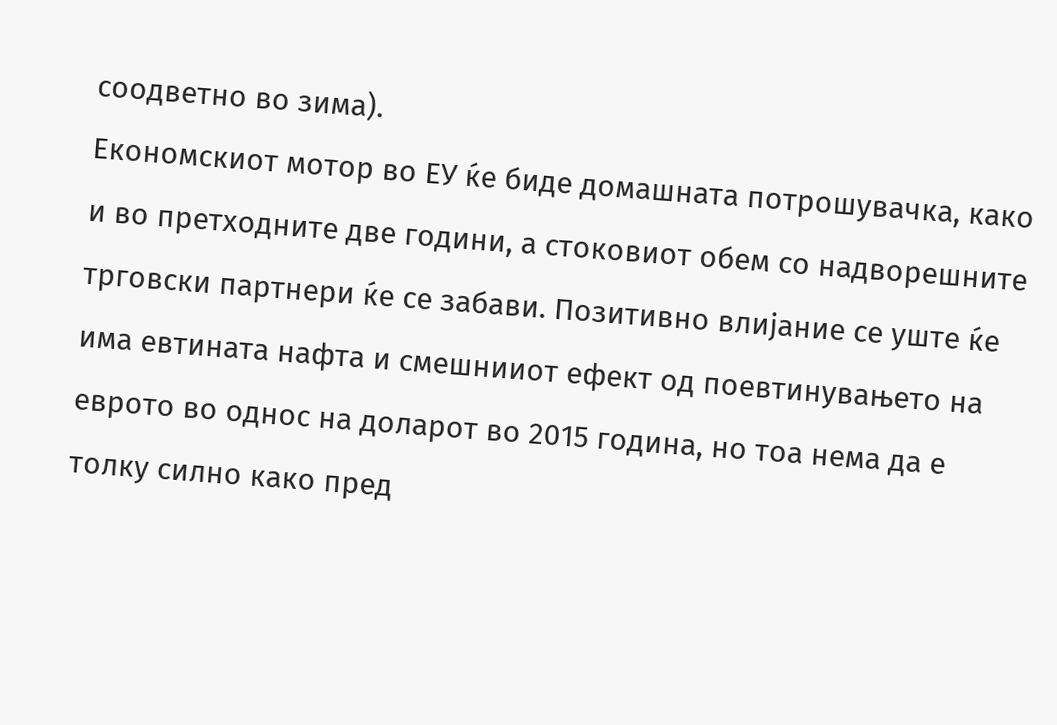соодветно во зима).
Економскиот мотор во ЕУ ќе биде домашната потрошувачка, како и во претходните две години, а стоковиот обем со надворешните трговски партнери ќе се забави. Позитивно влијание се уште ќе има евтината нафта и смешнииот ефект од поевтинувањето на еврото во однос на доларот во 2015 година, но тоа нема да е толку силно како пред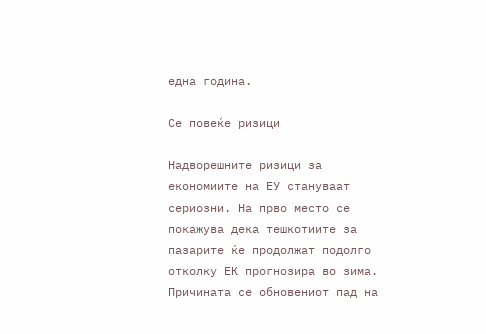една година.

Се повеќе ризици

Надворешните ризици за економиите на ЕУ стануваат сериозни. На прво место се покажува дека тешкотиите за пазарите ќе продолжат подолго отколку ЕК прогнозира во зима. Причината се обновениот пад на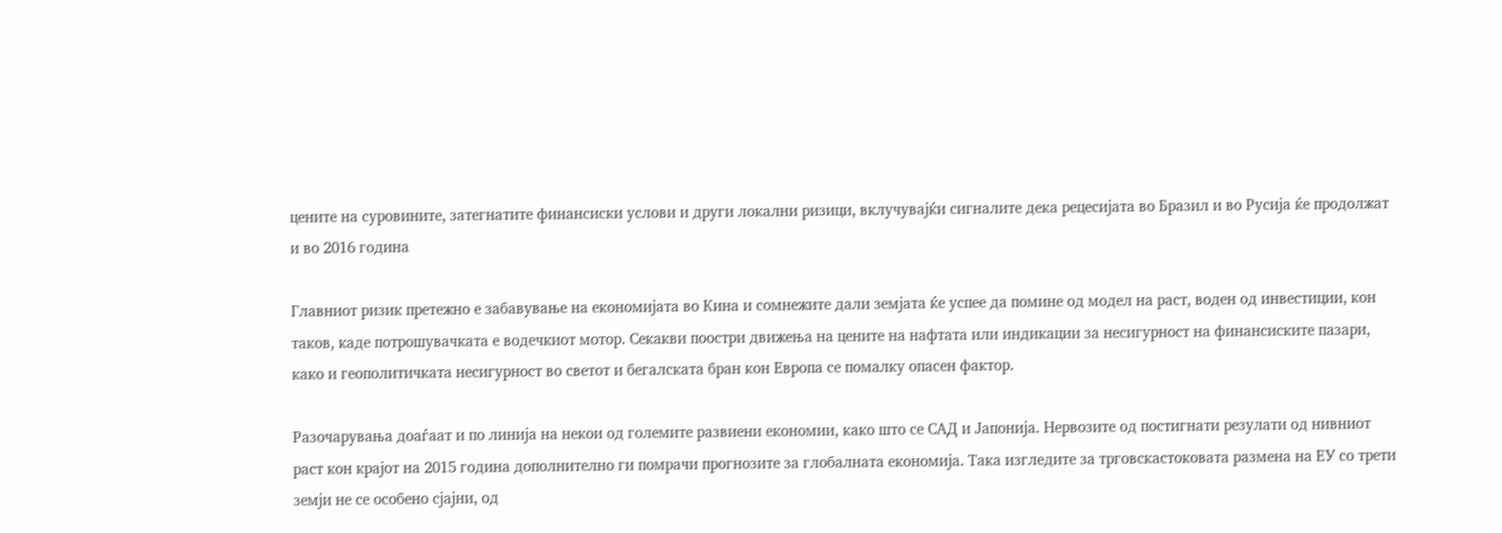цените на суровините, затегнатите финансиски услови и други локални ризици, вклучувајќи сигналите дека рецесијата во Бразил и во Русија ќе продолжат и во 2016 година

Главниот ризик претежно е забавување на економијата во Кина и сомнежите дали земјата ќе успее да помине од модел на раст, воден од инвестиции, кон таков, каде потрошувачката е водечкиот мотор. Секакви поостри движења на цените на нафтата или индикации за несигурност на финансиските пазари, како и геополитичката несигурност во светот и бегалската бран кон Европа се помалку опасен фактор.

Разочарувања доаѓаат и по линија на некои од големите развиени економии, како што се САД и Јапонија. Нервозите од постигнати резулати од нивниот раст кон крајот на 2015 година дополнително ги помрачи прогнозите за глобалната економија. Така изгледите за трговскастоковата размена на ЕУ со трети земји не се особено сјајни, од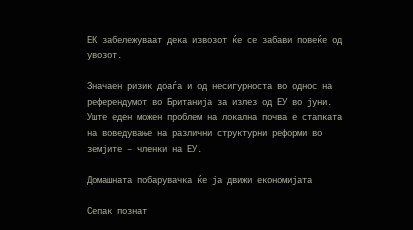ЕК забележуваат дека извозот ќе се забави повеќе од увозот.

Значаен ризик доаѓа и од несигурноста во однос на референдумот во Британија за излез од ЕУ во јуни. Уште еден можен проблем на локална почва е стапката на воведување на различни структурни реформи во земјите – членки на ЕУ.

Домашната побарувачка ќе ја движи економијата

Сепак познат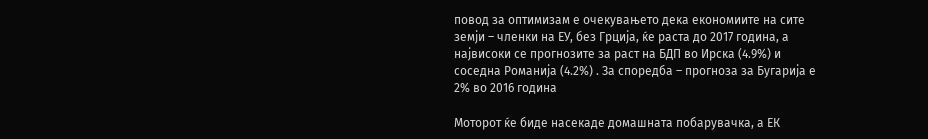повод за оптимизам е очекувањето дека економиите на сите земји – членки на ЕУ, без Грција, ќе раста до 2017 година, а највисоки се прогнозите за раст на БДП во Ирска (4.9%) и соседна Романија (4.2%) . За споредба – прогноза за Бугарија е 2% во 2016 година

Моторот ќе биде насекаде домашната побарувачка, а ЕК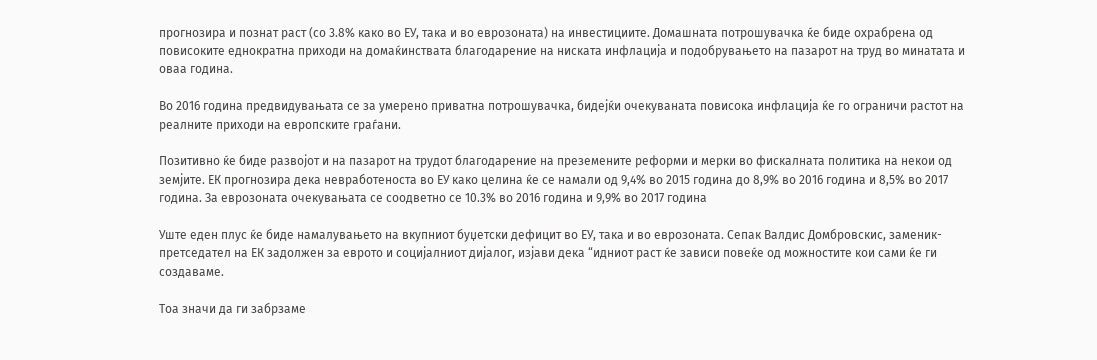прогнозира и познат раст (со 3.8% како во ЕУ, така и во еврозоната) на инвестициите. Домашната потрошувачка ќе биде охрабрена од повисоките еднократна приходи на домаќинствата благодарение на ниската инфлација и подобрувањето на пазарот на труд во минатата и оваа година.

Во 2016 година предвидувањата се за умерено приватна потрошувачка, бидејќи очекуваната повисока инфлација ќе го ограничи растот на реалните приходи на европските граѓани.

Позитивно ќе биде развојот и на пазарот на трудот благодарение на преземените реформи и мерки во фискалната политика на некои од земјите. ЕК прогнозира дека невработеноста во ЕУ како целина ќе се намали од 9,4% во 2015 година до 8,9% во 2016 година и 8,5% во 2017 година. За еврозоната очекувањата се соодветно се 10.3% во 2016 година и 9,9% во 2017 година

Уште еден плус ќе биде намалувањето на вкупниот буџетски дефицит во ЕУ, така и во еврозоната. Сепак Валдис Домбровскис, заменик-претседател на ЕК задолжен за еврото и социјалниот дијалог, изјави дека “идниот раст ќе зависи повеќе од можностите кои сами ќе ги создаваме.

Тоа значи да ги забрзаме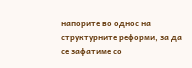напорите во однос на структурните реформи, за да се зафатиме со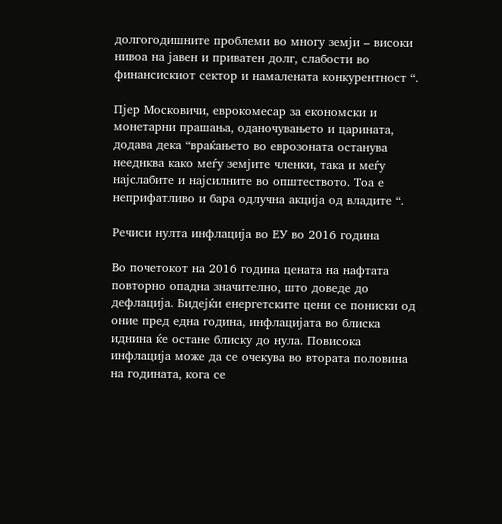долгогодишните проблеми во многу земји – високи нивоа на јавен и приватен долг, слабости во финансискиот сектор и намалената конкурентност “.

Пјер Московичи, еврокомесар за економски и монетарни прашања, оданочувањето и царината, додава дека “враќањето во еврозоната останува нееднква како меѓу земјите членки, така и меѓу најслабите и најсилните во општеството. Тоа е неприфатливо и бара одлучна акција од владите “.

Речиси нулта инфлација во ЕУ во 2016 година

Во почетокот на 2016 година цената на нафтата повторно опадна значително, што доведе до дефлација. Бидејќи енергетските цени се пониски од оние пред една година, инфлацијата во блиска иднина ќе остане блиску до нула. Повисока инфлација може да се очекува во втората половина на годината, кога се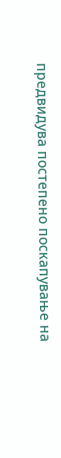предвидува постепено поскапување на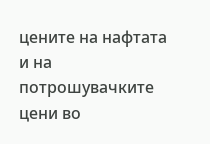цените на нафтата и на потрошувачките цени во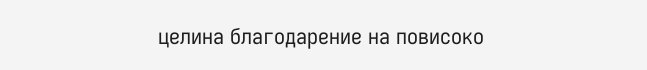целина благодарение на повисоко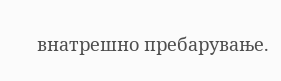внатрешно пребарување.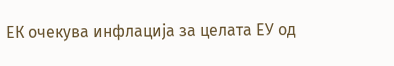ЕК очекува инфлација за целата ЕУ од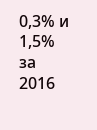0,3% и 1,5% за 2016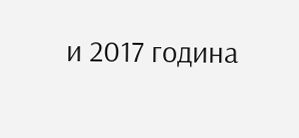и 2017 година